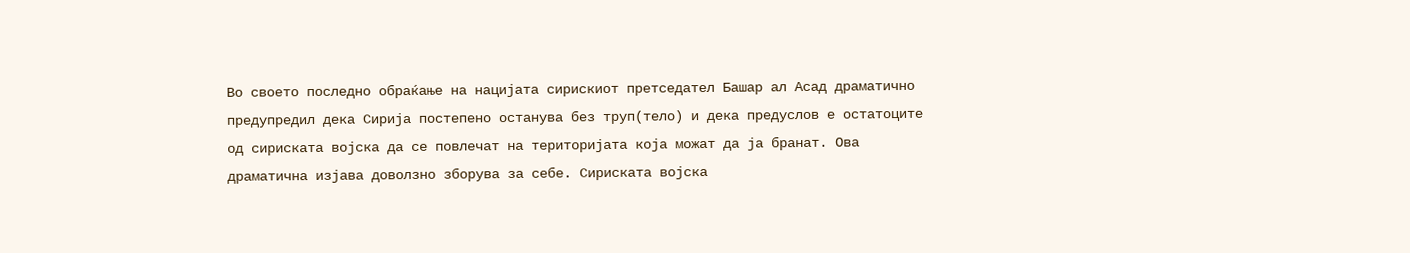Во своето последно обраќање на нацијата сирискиот претседател Башар ал Асад драматично предупредил дека Сирија постепено останува без труп(тело) и дека предуслов е остатоците од сириската војска да се повлечат на територијата која можат да ја бранат. Ова драматична изјава доволзно зборува за себе. Сириската војска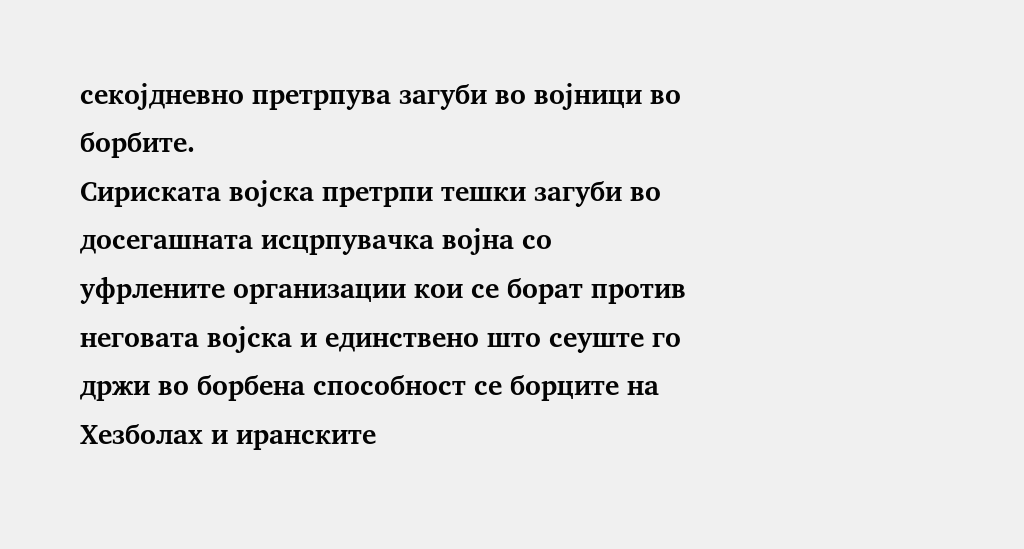секојдневно претрпува загуби во војници во борбите.
Сириската војска претрпи тешки загуби во досегашната исцрпувачка војна со уфрлените организации кои се борат против неговата војска и единствено што сеуште го држи во борбена способност се борците на Хезболах и иранските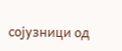сојузници од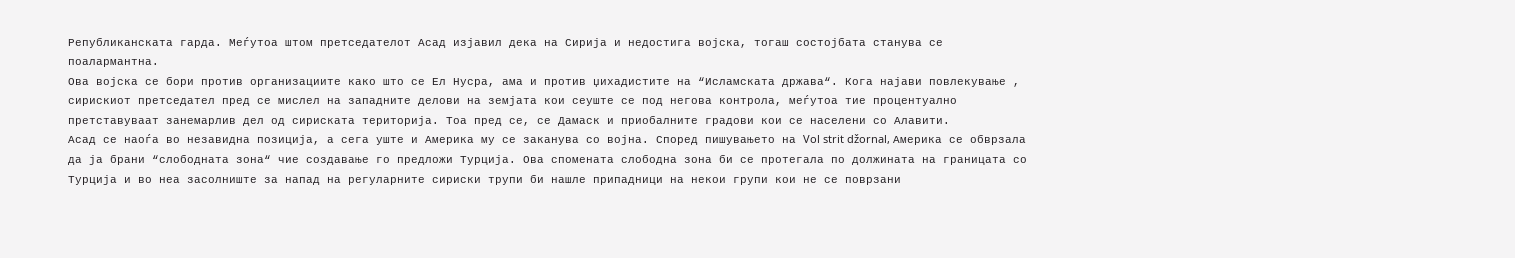Републиканската гарда. Меѓутоа штом претседателот Асад изјавил дека на Сирија и недостига војска, тогаш состојбата станува се поалармантна.
Ова војска се бори против организациите како што се Ел Нусра, ама и против џихадистите на “Исламската држава“. Кога најави повлекување , сирискиот претседател пред се мислел на западните делови на земјата кои сеуште се под негова контрола, меѓутоа тие процентуално претставуваат занемарлив дел од сириската територија. Тоа пред се, се Дамаск и приобалните градови кои се населени со Алавити.
Асад се наоѓа во незавидна позиција, а сега уште и Америка му се заканува со војна. Според пишувањето на Vol strit džornal, Америка се обврзала да ја брани “слободната зона“ чие создавање го предложи Турција. Ова спомената слободна зона би се протегала по должината на границата со Турција и во неа засолниште за напад на регуларните сириски трупи би нашле припадници на некои групи кои не се поврзани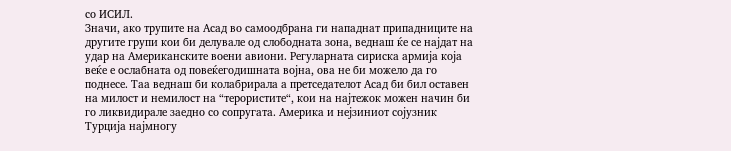со ИСИЛ.
Значи, ако трупите на Асад во самоодбрана ги нападнат припадниците на другите групи кои би делувале од слободната зона, веднаш ќе се најдат на удар на Американските воени авиони. Регуларната сириска армија која веќе е ослабната од повеќегодишната војна, ова не би можело да го поднесе. Таа веднаш би колабрирала а претседателот Асад би бил оставен на милост и немилост на “терористите“, кои на најтежок можен начин би го ликвидирале заедно со сопругата. Америка и нејзиниот сојузник Турција најмногу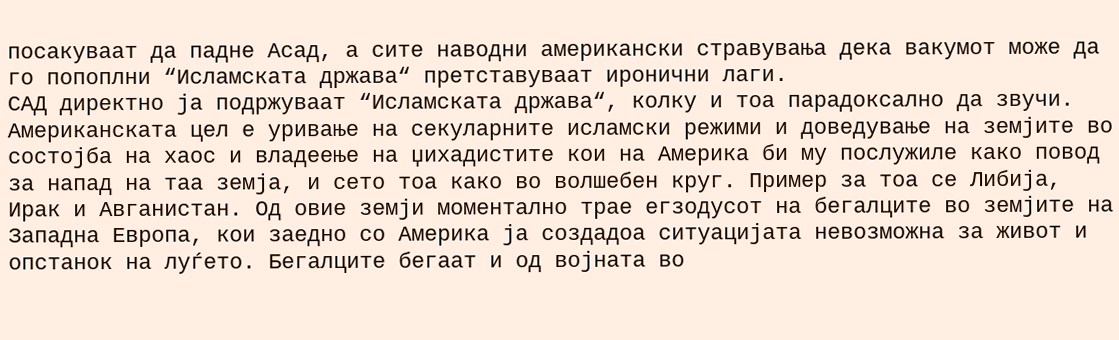посакуваат да падне Асад, а сите наводни американски стравувања дека вакумот може да го попоплни “Исламската држава“ претставуваат иронични лаги.
САД директно ја подржуваат “Исламската држава“, колку и тоа парадоксално да звучи. Американската цел е уривање на секуларните исламски режими и доведување на земјите во состојба на хаос и владеење на џихадистите кои на Америка би му послужиле како повод за напад на таа земја, и сето тоа како во волшебен круг. Пример за тоа се Либија, Ирак и Авганистан. Од овие земји моментално трае егзодусот на бегалците во земјите на Западна Европа, кои заедно со Америка ја создадоа ситуацијата невозможна за живот и опстанок на луѓето. Бегалците бегаат и од војната во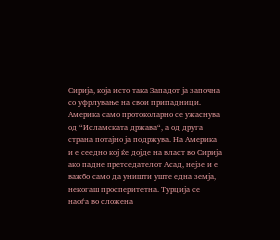Сирија, која исто така Западот ја започна со уфрлување на свои припадници.
Америка само протоколарно се ужаснува од “Исламската држава“, а од друга страна потајно ја подржува. На Америка и е сеедно кој ќе дојде на власт во Сирија ако падне претседателот Асад, нејзе и е важбо само да уништи уште една земја, некогаш просперитетна. Турција се наоѓа во сложена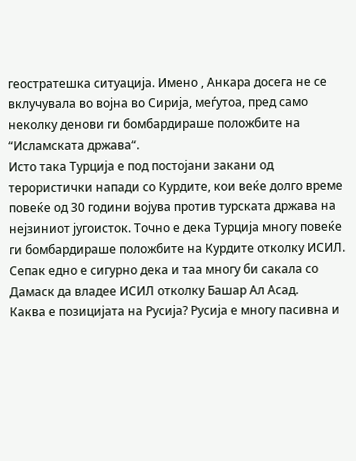геостратешка ситуација. Имено , Анкара досега не се вклучувала во војна во Сирија, меѓутоа, пред само неколку денови ги бомбардираше положбите на “Исламската држава“.
Исто така Турција е под постојани закани од терористички напади со Курдите, кои веќе долго време повеќе од 30 години војува против турската држава на нејзиниот југоисток. Точно е дека Турција многу повеќе ги бомбардираше положбите на Курдите отколку ИСИЛ. Сепак едно е сигурно дека и таа многу би сакала со Дамаск да владее ИСИЛ отколку Башар Ал Асад.
Каква е позицијата на Русија? Русија е многу пасивна и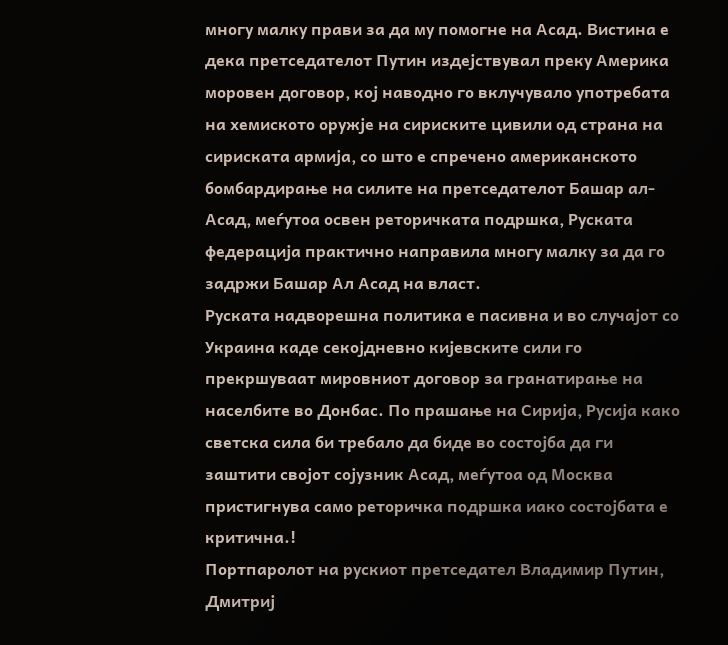многу малку прави за да му помогне на Асад. Вистина е дека претседателот Путин издејствувал преку Америка моровен договор, кој наводно го вклучувало употребата на хемиското оружје на сириските цивили од страна на сириската армија, со што е спречено американското бомбардирање на силите на претседателот Башар ал-Асад, меѓутоа освен реторичката подршка, Руската федерација практично направила многу малку за да го задржи Башар Ал Асад на власт.
Руската надворешна политика е пасивна и во случајот со Украина каде секојдневно кијевските сили го прекршуваат мировниот договор за гранатирање на населбите во Донбас. По прашање на Сирија, Русија како светска сила би требало да биде во состојба да ги заштити својот сојузник Асад, меѓутоа од Москва пристигнува само реторичка подршка иако состојбата е критична.!
Портпаролот на рускиот претседател Владимир Путин, Дмитриј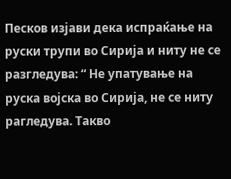Песков изјави дека испраќање на руски трупи во Сирија и ниту не се разгледува: “ Не упатување на руска војска во Сирија, не се ниту рагледува. Такво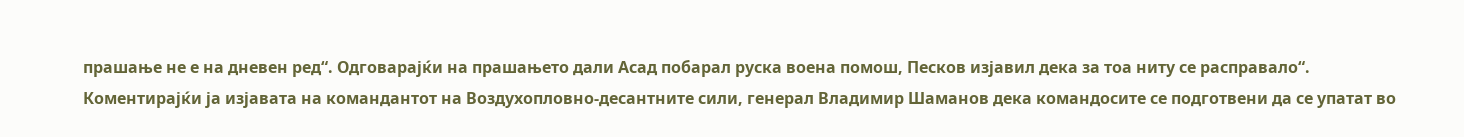прашање не е на дневен ред“. Одговарајќи на прашањето дали Асад побарал руска воена помош, Песков изјавил дека за тоа ниту се расправало“.
Коментирајќи ја изјавата на командантот на Воздухопловно-десантните сили, генерал Владимир Шаманов дека командосите се подготвени да се упатат во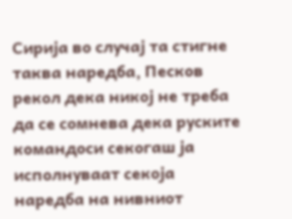Сирија во случај та стигне таква наредба, Песков рекол дека никој не треба да се сомнева дека руските командоси секогаш ја исполнуваат секоја наредба на нивниот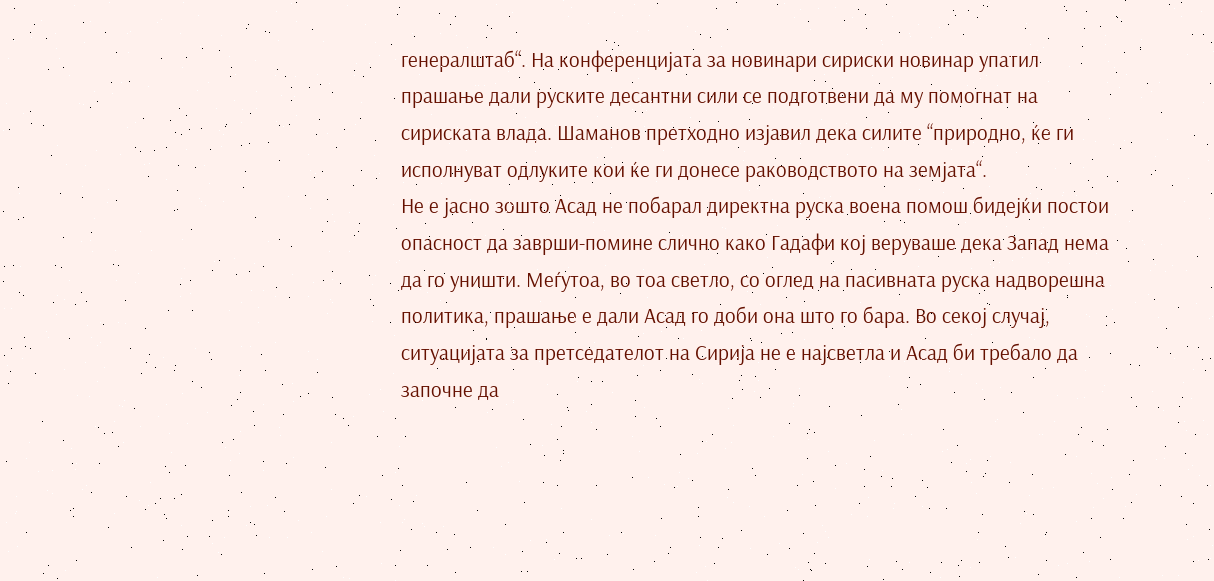генералштаб“. На конференцијата за новинари сириски новинар упатил прашање дали руските десантни сили се подготвени да му помогнат на сириската влада. Шаманов претходно изјавил дека силите “природно, ќе ги исполнуват одлуките кои ќе ги донесе раководството на земјата“.
Не е јасно зошто Асад не побарал директна руска воена помош бидејќи постои опасност да заврши-помине слично како Гадафи кој веруваше дека Запад нема да го уништи. Меѓутоа, во тоа светло, со оглед на пасивната руска надворешна политика, прашање е дали Асад го доби она што го бара. Во секој случај, ситуацијата за претседателот на Сирија не е најсветла и Асад би требало да започне да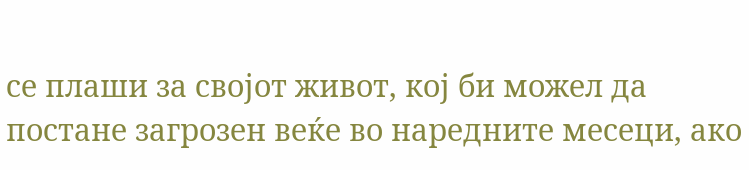се плаши за својот живот, кој би можел да постане загрозен веќе во наредните месеци, ако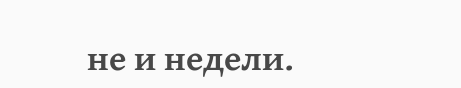не и недели.